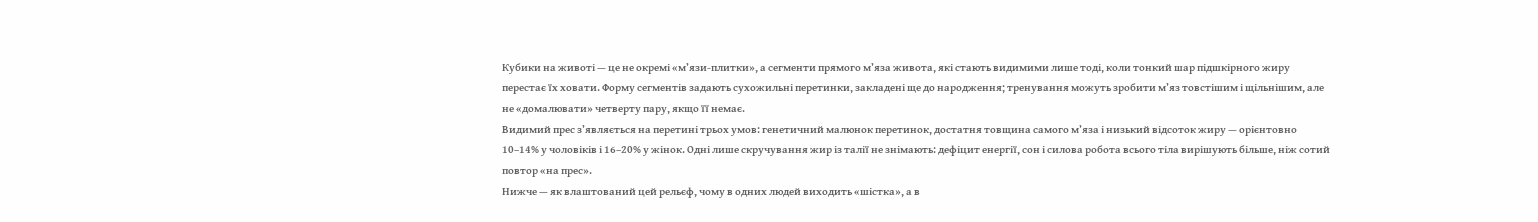Кубики на животі — це не окремі «м’язи-плитки», а сегменти прямого м’яза живота, які стають видимими лише тоді, коли тонкий шар підшкірного жиру перестає їх ховати. Форму сегментів задають сухожильні перетинки, закладені ще до народження; тренування можуть зробити м’яз товстішим і щільнішим, але не «домалювати» четверту пару, якщо її немає.
Видимий прес з’являється на перетині трьох умов: генетичний малюнок перетинок, достатня товщина самого м’яза і низький відсоток жиру — орієнтовно 10–14% у чоловіків і 16–20% у жінок. Одні лише скручування жир із талії не знімають: дефіцит енергії, сон і силова робота всього тіла вирішують більше, ніж сотий повтор «на прес».
Нижче — як влаштований цей рельєф, чому в одних людей виходить «шістка», а в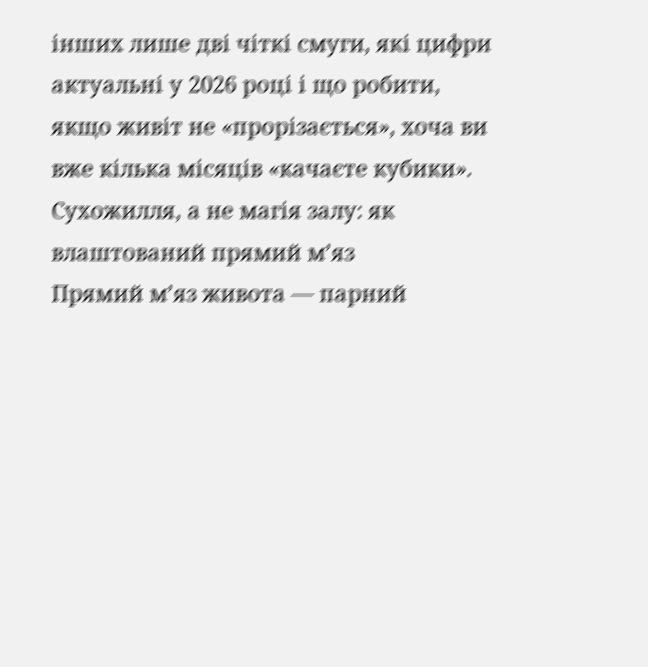інших лише дві чіткі смуги, які цифри актуальні у 2026 році і що робити, якщо живіт не «прорізається», хоча ви вже кілька місяців «качаєте кубики».
Сухожилля, а не магія залу: як влаштований прямий м’яз
Прямий м’яз живота — парний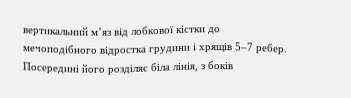вертикальний м’яз від лобкової кістки до мечоподібного відростка грудини і хрящів 5–7 ребер. Посередині його розділяє біла лінія, з боків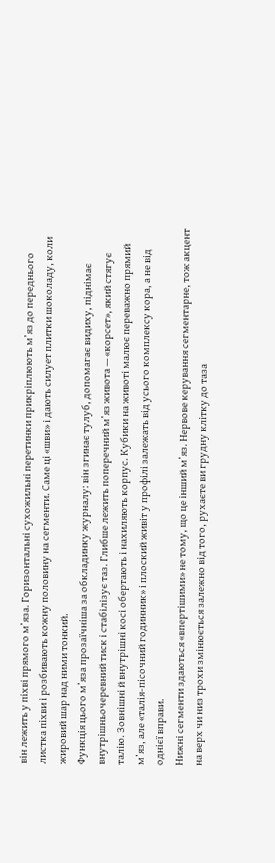він лежить у піхві прямого м’яза. Горизонтальні сухожильні перетинки прикріплюють м’яз до переднього листка піхви і розбивають кожну половину на сегменти. Саме ці «шви» і дають силует плитки шоколаду, коли жировий шар над ними тонкий.
Функція цього м’яза прозаїчніша за обкладинку журналу: він згинає тулуб, допомагає видиху, піднімає внутрішньочеревний тиск і стабілізує таз. Глибше лежить поперечний м’яз живота — «корсет», який стягує талію. Зовнішні й внутрішні косі обертають і нахиляють корпус. Кубики на животі малює переважно прямий м’яз, але «талія-пісочний годинник» і плоский живіт у профілі залежать від усього комплексу кора, а не від однієї вправи.
Нижні сегменти здаються «впертішими» не тому, що це інший м’яз. Нервове керування сегментарне, тож акцент на верх чи низ трохи змінюється залежно від того, рухаєте ви грудну клітку до таза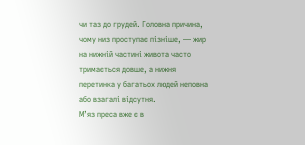чи таз до грудей. Головна причина, чому низ проступає пізніше, — жир на нижній частині живота часто тримається довше, а нижня перетинка у багатьох людей неповна або взагалі відсутня.
М’яз преса вже є в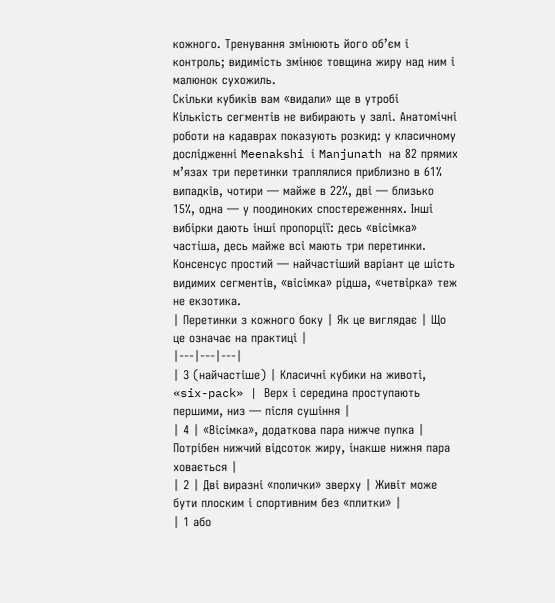кожного. Тренування змінюють його об’єм і контроль; видимість змінює товщина жиру над ним і малюнок сухожиль.
Скільки кубиків вам «видали» ще в утробі
Кількість сегментів не вибирають у залі. Анатомічні роботи на кадаврах показують розкид: у класичному дослідженні Meenakshi і Manjunath на 82 прямих м’язах три перетинки траплялися приблизно в 61% випадків, чотири — майже в 22%, дві — близько 15%, одна — у поодиноких спостереженнях. Інші вибірки дають інші пропорції: десь «вісімка» частіша, десь майже всі мають три перетинки. Консенсус простий — найчастіший варіант це шість видимих сегментів, «вісімка» рідша, «четвірка» теж не екзотика.
| Перетинки з кожного боку | Як це виглядає | Що це означає на практиці |
|---|---|---|
| 3 (найчастіше) | Класичні кубики на животі, «six-pack» | Верх і середина проступають першими, низ — після сушіння |
| 4 | «Вісімка», додаткова пара нижче пупка | Потрібен нижчий відсоток жиру, інакше нижня пара ховається |
| 2 | Дві виразні «полички» зверху | Живіт може бути плоским і спортивним без «плитки» |
| 1 або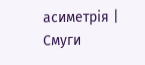асиметрія | Смуги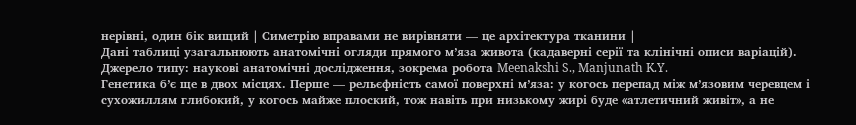нерівні, один бік вищий | Симетрію вправами не вирівняти — це архітектура тканини |
Дані таблиці узагальнюють анатомічні огляди прямого м’яза живота (кадаверні серії та клінічні описи варіацій). Джерело типу: наукові анатомічні дослідження, зокрема робота Meenakshi S., Manjunath K.Y.
Генетика б’є ще в двох місцях. Перше — рельєфність самої поверхні м’яза: у когось перепад між м’язовим черевцем і сухожиллям глибокий, у когось майже плоский, тож навіть при низькому жирі буде «атлетичний живіт», а не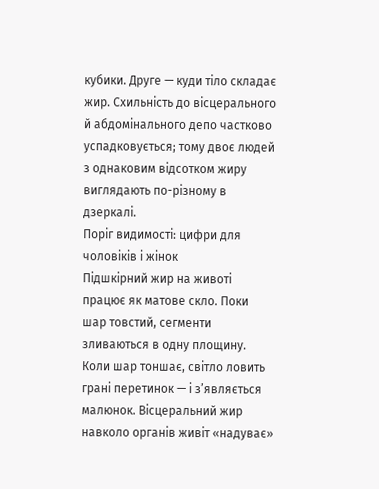кубики. Друге — куди тіло складає жир. Схильність до вісцерального й абдомінального депо частково успадковується; тому двоє людей з однаковим відсотком жиру виглядають по-різному в дзеркалі.
Поріг видимості: цифри для чоловіків і жінок
Підшкірний жир на животі працює як матове скло. Поки шар товстий, сегменти зливаються в одну площину. Коли шар тоншає, світло ловить грані перетинок — і з’являється малюнок. Вісцеральний жир навколо органів живіт «надуває»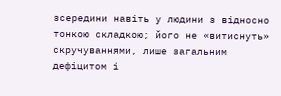зсередини навіть у людини з відносно тонкою складкою; його не «витиснуть» скручуваннями, лише загальним дефіцитом і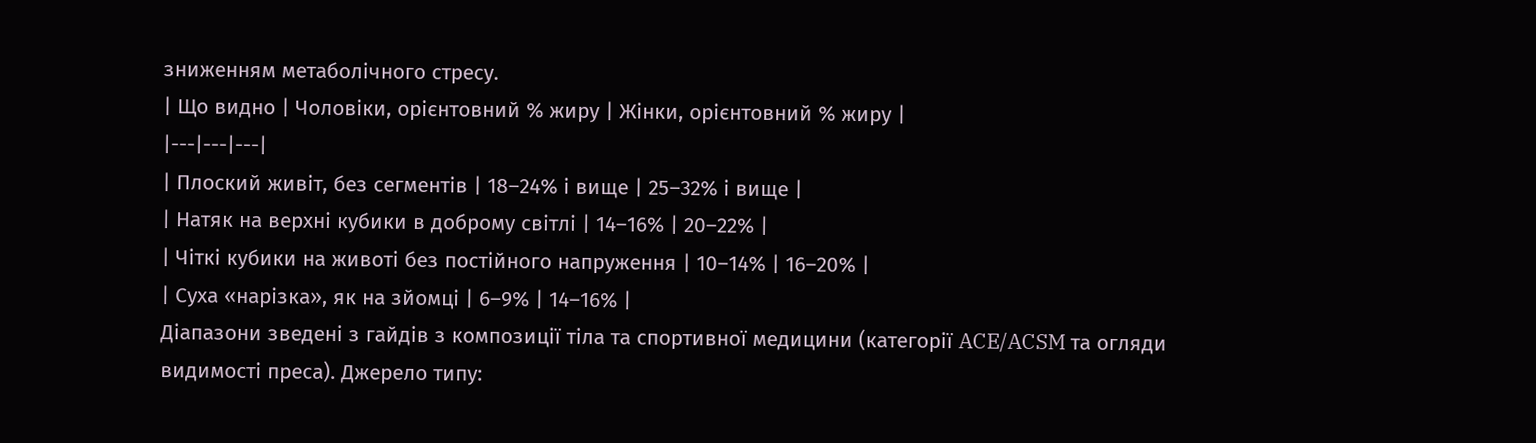зниженням метаболічного стресу.
| Що видно | Чоловіки, орієнтовний % жиру | Жінки, орієнтовний % жиру |
|---|---|---|
| Плоский живіт, без сегментів | 18–24% і вище | 25–32% і вище |
| Натяк на верхні кубики в доброму світлі | 14–16% | 20–22% |
| Чіткі кубики на животі без постійного напруження | 10–14% | 16–20% |
| Суха «нарізка», як на зйомці | 6–9% | 14–16% |
Діапазони зведені з гайдів з композиції тіла та спортивної медицини (категорії ACE/ACSM та огляди видимості преса). Джерело типу: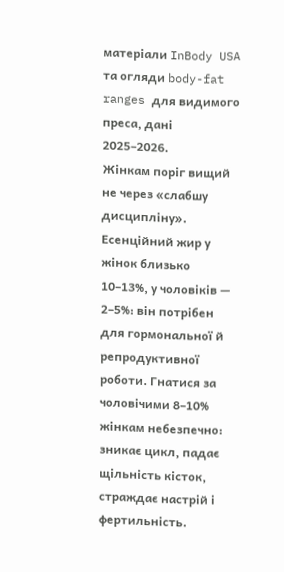матеріали InBody USA та огляди body-fat ranges для видимого преса, дані 2025–2026.
Жінкам поріг вищий не через «слабшу дисципліну». Есенційний жир у жінок близько 10–13%, у чоловіків — 2–5%: він потрібен для гормональної й репродуктивної роботи. Гнатися за чоловічими 8–10% жінкам небезпечно: зникає цикл, падає щільність кісток, страждає настрій і фертильність.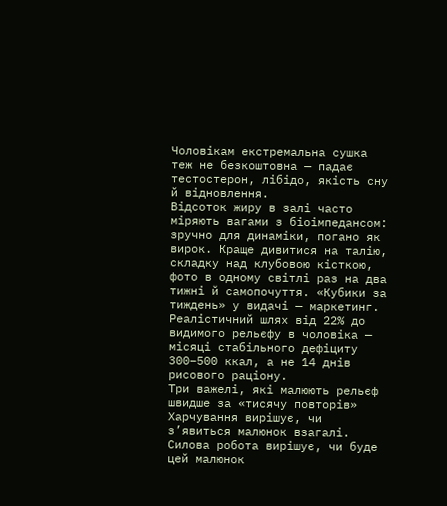Чоловікам екстремальна сушка теж не безкоштовна — падає тестостерон, лібідо, якість сну й відновлення.
Відсоток жиру в залі часто міряють вагами з біоімпедансом: зручно для динаміки, погано як вирок. Краще дивитися на талію, складку над клубовою кісткою, фото в одному світлі раз на два тижні й самопочуття. «Кубики за тиждень» у видачі — маркетинг. Реалістичний шлях від 22% до видимого рельєфу в чоловіка — місяці стабільного дефіциту 300–500 ккал, а не 14 днів рисового раціону.
Три важелі, які малюють рельєф швидше за «тисячу повторів»
Харчування вирішує, чи з’явиться малюнок взагалі. Силова робота вирішує, чи буде цей малюнок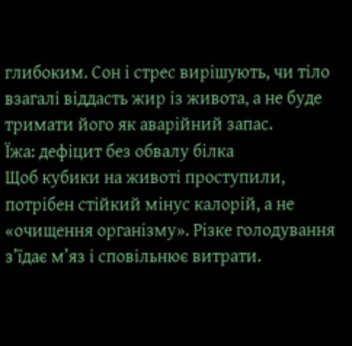глибоким. Сон і стрес вирішують, чи тіло взагалі віддасть жир із живота, а не буде тримати його як аварійний запас.
Їжа: дефіцит без обвалу білка
Щоб кубики на животі проступили, потрібен стійкий мінус калорій, а не «очищення організму». Різке голодування з’їдає м’яз і сповільнює витрати.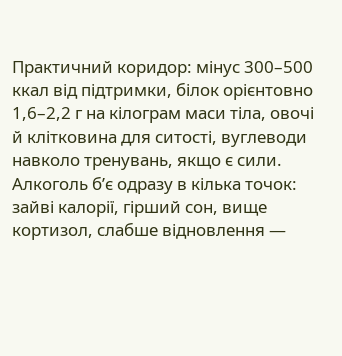Практичний коридор: мінус 300–500 ккал від підтримки, білок орієнтовно 1,6–2,2 г на кілограм маси тіла, овочі й клітковина для ситості, вуглеводи навколо тренувань, якщо є сили. Алкоголь б’є одразу в кілька точок: зайві калорії, гірший сон, вище кортизол, слабше відновлення —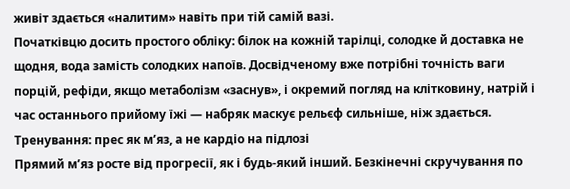живіт здається «налитим» навіть при тій самій вазі.
Початківцю досить простого обліку: білок на кожній тарілці, солодке й доставка не щодня, вода замість солодких напоїв. Досвідченому вже потрібні точність ваги порцій, рефіди, якщо метаболізм «заснув», і окремий погляд на клітковину, натрій і час останнього прийому їжі — набряк маскує рельєф сильніше, ніж здається.
Тренування: прес як м’яз, а не кардіо на підлозі
Прямий м’яз росте від прогресії, як і будь-який інший. Безкінечні скручування по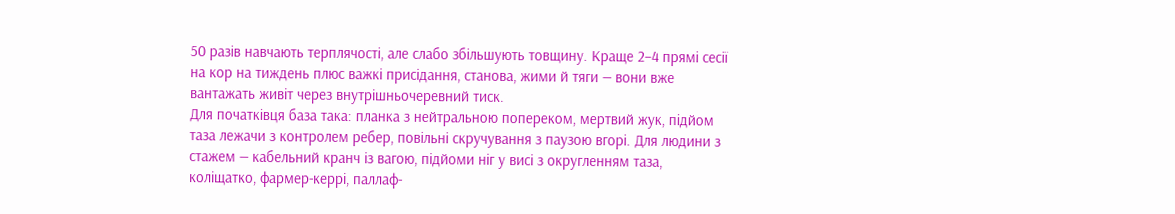50 разів навчають терплячості, але слабо збільшують товщину. Краще 2–4 прямі сесії на кор на тиждень плюс важкі присідання, станова, жими й тяги — вони вже вантажать живіт через внутрішньочеревний тиск.
Для початківця база така: планка з нейтральною попереком, мертвий жук, підйом таза лежачи з контролем ребер, повільні скручування з паузою вгорі. Для людини з стажем — кабельний кранч із вагою, підйоми ніг у висі з округленням таза, коліщатко, фармер-керрі, паллаф-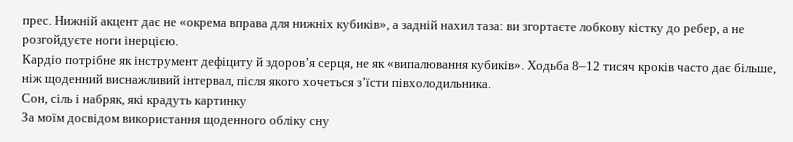прес. Нижній акцент дає не «окрема вправа для нижніх кубиків», а задній нахил таза: ви згортаєте лобкову кістку до ребер, а не розгойдуєте ноги інерцією.
Кардіо потрібне як інструмент дефіциту й здоров’я серця, не як «випалювання кубиків». Ходьба 8–12 тисяч кроків часто дає більше, ніж щоденний виснажливий інтервал, після якого хочеться з’їсти півхолодильника.
Сон, сіль і набряк, які крадуть картинку
За моїм досвідом використання щоденного обліку сну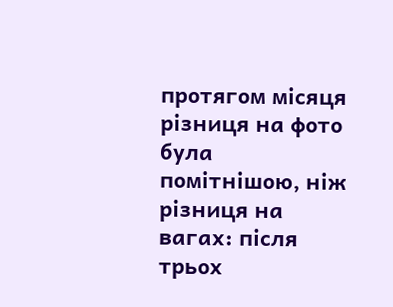протягом місяця різниця на фото була помітнішою, ніж різниця на вагах: після трьох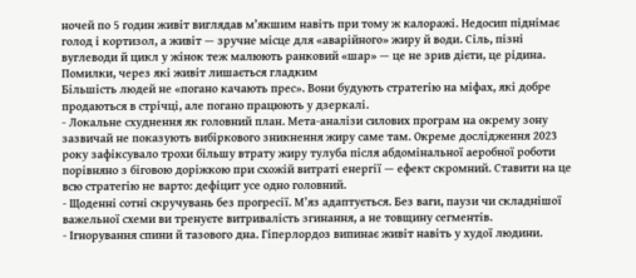ночей по 5 годин живіт виглядав м’якшим навіть при тому ж калоражі. Недосип піднімає голод і кортизол, а живіт — зручне місце для «аварійного» жиру й води. Сіль, пізні вуглеводи й цикл у жінок теж малюють ранковий «шар» — це не зрив дієти, це рідина.
Помилки, через які живіт лишається гладким
Більшість людей не «погано качають прес». Вони будують стратегію на міфах, які добре продаються в стрічці, але погано працюють у дзеркалі.
- Локальне схуднення як головний план. Мета-аналізи силових програм на окрему зону зазвичай не показують вибіркового зникнення жиру саме там. Окреме дослідження 2023 року зафіксувало трохи більшу втрату жиру тулуба після абдомінальної аеробної роботи порівняно з біговою доріжкою при схожій витраті енергії — ефект скромний. Ставити на це всю стратегію не варто: дефіцит усе одно головний.
- Щоденні сотні скручувань без прогресії. М’яз адаптується. Без ваги, паузи чи складнішої важельної схеми ви тренуєте витривалість згинання, а не товщину сегментів.
- Ігнорування спини й тазового дна. Гіперлордоз випинає живіт навіть у худої людини.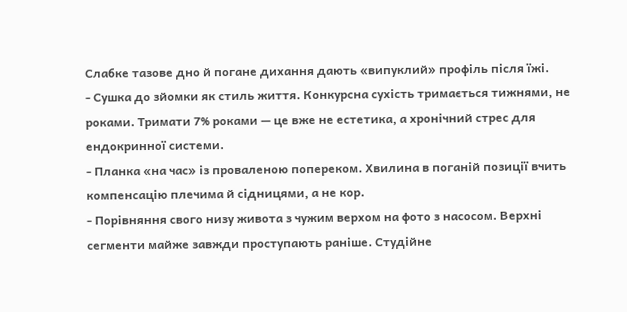Слабке тазове дно й погане дихання дають «випуклий» профіль після їжі.
- Сушка до зйомки як стиль життя. Конкурсна сухість тримається тижнями, не роками. Тримати 7% роками — це вже не естетика, а хронічний стрес для ендокринної системи.
- Планка «на час» із проваленою попереком. Хвилина в поганій позиції вчить компенсацію плечима й сідницями, а не кор.
- Порівняння свого низу живота з чужим верхом на фото з насосом. Верхні сегменти майже завжди проступають раніше. Студійне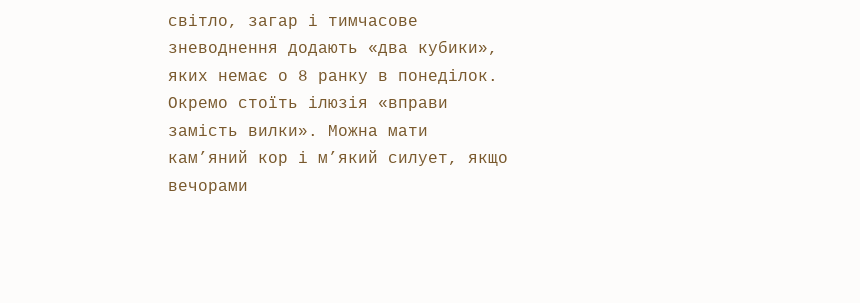світло, загар і тимчасове зневоднення додають «два кубики», яких немає о 8 ранку в понеділок.
Окремо стоїть ілюзія «вправи замість вилки». Можна мати кам’яний кор і м’який силует, якщо вечорами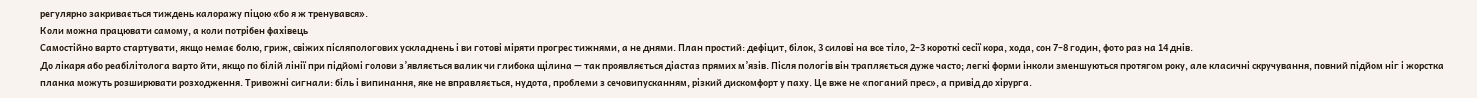регулярно закривається тиждень калоражу піцою «бо я ж тренувався».
Коли можна працювати самому, а коли потрібен фахівець
Самостійно варто стартувати, якщо немає болю, гриж, свіжих післяпологових ускладнень і ви готові міряти прогрес тижнями, а не днями. План простий: дефіцит, білок, 3 силові на все тіло, 2–3 короткі сесії кора, хода, сон 7–8 годин, фото раз на 14 днів.
До лікаря або реабілітолога варто йти, якщо по білій лінії при підйомі голови з’являється валик чи глибока щілина — так проявляється діастаз прямих м’язів. Після пологів він трапляється дуже часто; легкі форми інколи зменшуються протягом року, але класичні скручування, повний підйом ніг і жорстка планка можуть розширювати розходження. Тривожні сигнали: біль і випинання, яке не вправляється, нудота, проблеми з сечовипусканням, різкий дискомфорт у паху. Це вже не «поганий прес», а привід до хірурга.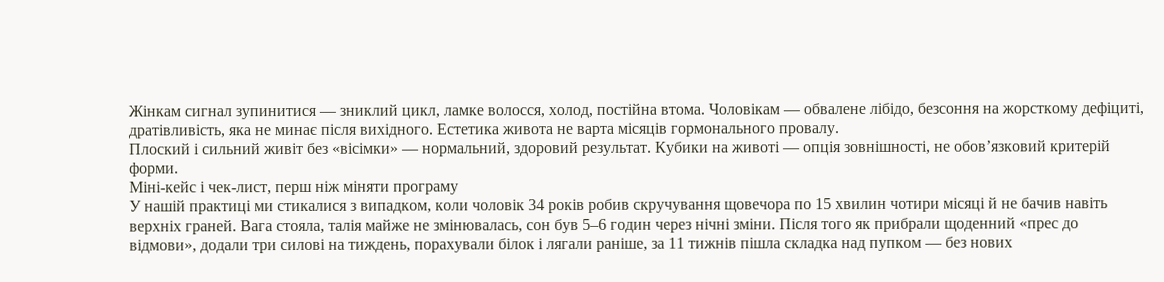Жінкам сигнал зупинитися — зниклий цикл, ламке волосся, холод, постійна втома. Чоловікам — обвалене лібідо, безсоння на жорсткому дефіциті, дратівливість, яка не минає після вихідного. Естетика живота не варта місяців гормонального провалу.
Плоский і сильний живіт без «вісімки» — нормальний, здоровий результат. Кубики на животі — опція зовнішності, не обов’язковий критерій форми.
Міні-кейс і чек-лист, перш ніж міняти програму
У нашій практиці ми стикалися з випадком, коли чоловік 34 років робив скручування щовечора по 15 хвилин чотири місяці й не бачив навіть верхніх граней. Вага стояла, талія майже не змінювалась, сон був 5–6 годин через нічні зміни. Після того як прибрали щоденний «прес до відмови», додали три силові на тиждень, порахували білок і лягали раніше, за 11 тижнів пішла складка над пупком — без нових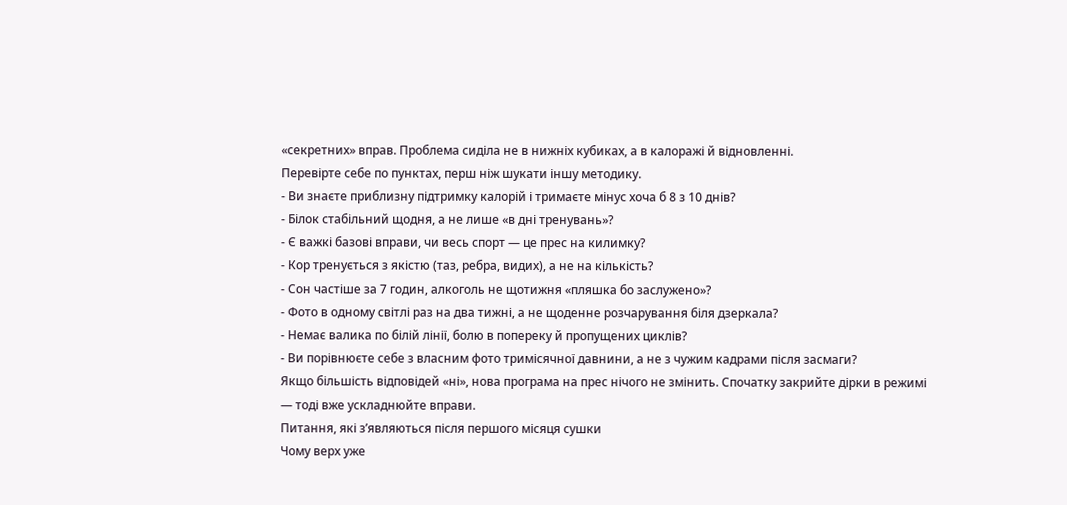«секретних» вправ. Проблема сиділа не в нижніх кубиках, а в калоражі й відновленні.
Перевірте себе по пунктах, перш ніж шукати іншу методику.
- Ви знаєте приблизну підтримку калорій і тримаєте мінус хоча б 8 з 10 днів?
- Білок стабільний щодня, а не лише «в дні тренувань»?
- Є важкі базові вправи, чи весь спорт — це прес на килимку?
- Кор тренується з якістю (таз, ребра, видих), а не на кількість?
- Сон частіше за 7 годин, алкоголь не щотижня «пляшка бо заслужено»?
- Фото в одному світлі раз на два тижні, а не щоденне розчарування біля дзеркала?
- Немає валика по білій лінії, болю в попереку й пропущених циклів?
- Ви порівнюєте себе з власним фото тримісячної давнини, а не з чужим кадрами після засмаги?
Якщо більшість відповідей «ні», нова програма на прес нічого не змінить. Спочатку закрийте дірки в режимі — тоді вже ускладнюйте вправи.
Питання, які з’являються після першого місяця сушки
Чому верх уже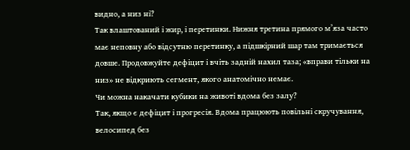видно, а низ ні?
Так влаштований і жир, і перетинки. Нижня третина прямого м’яза часто має неповну або відсутню перетинку, а підшкірний шар там тримається довше. Продовжуйте дефіцит і вчіть задній нахил таза; «вправи тільки на низ» не відкриють сегмент, якого анатомічно немає.
Чи можна накачати кубики на животі вдома без залу?
Так, якщо є дефіцит і прогресія. Вдома працюють повільні скручування, велосипед без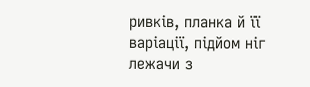ривків, планка й її варіації, підйом ніг лежачи з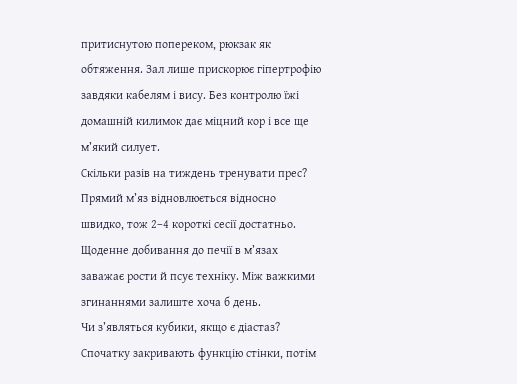притиснутою попереком, рюкзак як обтяження. Зал лише прискорює гіпертрофію завдяки кабелям і вису. Без контролю їжі домашній килимок дає міцний кор і все ще м’який силует.
Скільки разів на тиждень тренувати прес?
Прямий м’яз відновлюється відносно швидко, тож 2–4 короткі сесії достатньо. Щоденне добивання до печії в м’язах заважає рости й псує техніку. Між важкими згинаннями залиште хоча б день.
Чи з’являться кубики, якщо є діастаз?
Спочатку закривають функцію стінки, потім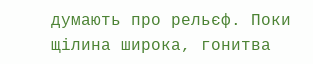думають про рельєф. Поки щілина широка, гонитва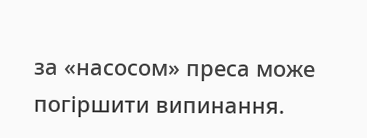за «насосом» преса може погіршити випинання.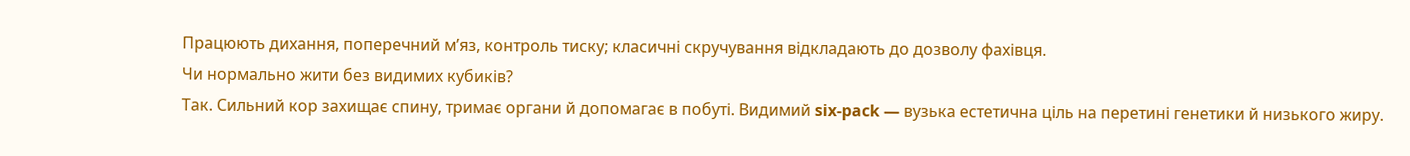Працюють дихання, поперечний м’яз, контроль тиску; класичні скручування відкладають до дозволу фахівця.
Чи нормально жити без видимих кубиків?
Так. Сильний кор захищає спину, тримає органи й допомагає в побуті. Видимий six-pack — вузька естетична ціль на перетині генетики й низького жиру.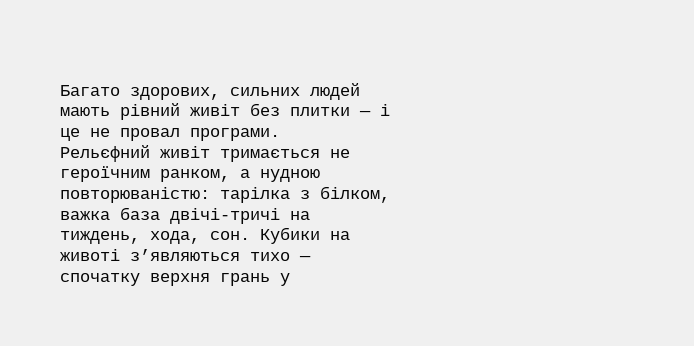Багато здорових, сильних людей мають рівний живіт без плитки — і це не провал програми.
Рельєфний живіт тримається не героїчним ранком, а нудною повторюваністю: тарілка з білком, важка база двічі-тричі на тиждень, хода, сон. Кубики на животі з’являються тихо — спочатку верхня грань у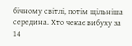бічному світлі, потім щільніша середина. Хто чекає вибуху за 14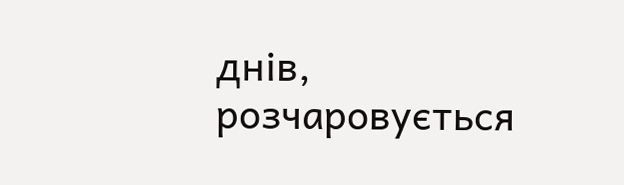днів, розчаровується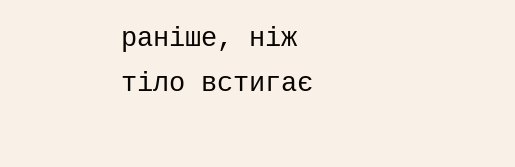раніше, ніж тіло встигає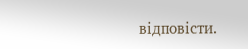відповісти.